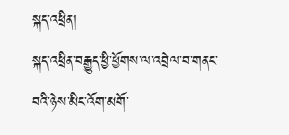སྐད་འཕྲིན།
སྐད་འཕྲིན་བརྒྱུད་ཕྱི་ཕྱོགས་ལ་འབྲེལ་བ་གནང་བའི་ཉེས་མིང་འོག་མགོ་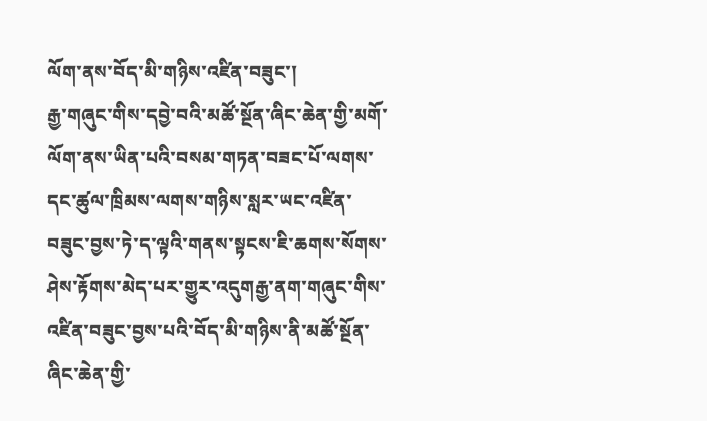ལོག་ནས་བོད་མི་གཉིས་འཛིན་བཟུང་།
རྒྱ་གཞུང་གིས་དབྱེ་བའི་མཚོ་སྔོན་ཞིང་ཆེན་གྱི་མགོ་ལོག་ནས་ཡིན་པའི་བསམ་གཏན་བཟང་པོ་ལགས་དང་ཚུལ་ཁྲིམས་ལགས་གཉིས་སླར་ཡང་འཛིན་བཟུང་བྱས་ཏེ་ད་ལྟའི་གནས་སྟངས་ཇི་ཆགས་སོགས་ཤེས་རྟོགས་མེད་པར་གྱུར་འདུགརྒྱ་ནག་གཞུང་གིས་འཛིན་བཟུང་བྱས་པའི་བོད་མི་གཉིས་ནི་མཚོ་སྔོན་ཞིང་ཆེན་གྱི་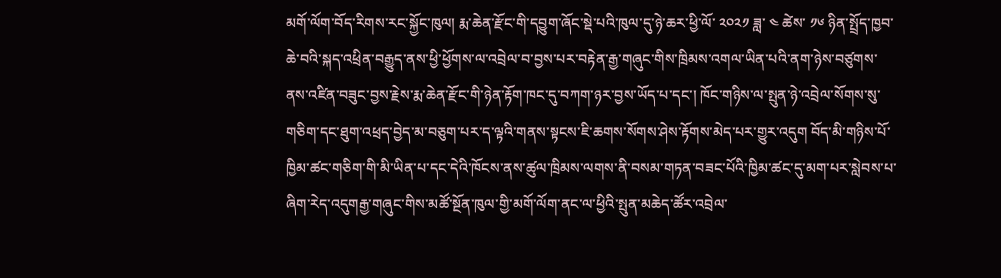མགོ་ལོག་བོད་རིགས་རང་སྐྱོང་ཁུལ། རྨ་ཆེན་རྫོང་གི་དབྱུག་ཞོང་སྡེ་པའི་ཁུལ་དུ་ཉེ་ཆར་ཕྱི་ལོ་ ༢༠༢༡ ཟླ་ ༤ ཚེས་ ༡༦ ཉིན་སྤྲོད་ཁྱབ་ཆེ་བའི་སྐད་འཕྲིན་བརྒྱུད་ནས་ཕྱི་ཕྱོགས་ལ་འབྲེལ་བ་བྱས་པར་བརྟེན་རྒྱ་གཞུང་གིས་ཁྲིམས་འགལ་ཡིན་པའི་ནག་ཉེས་བཙུགས་ནས་འཛིན་བཟུང་བྱས་རྗེས་རྨ་ཆེན་རྫོང་གི་ཉེན་རྟོག་ཁང་དུ་བཀག་ཉར་བྱས་ཡོད་པ་དང་། ཁོང་གཉིས་ལ་སྤུན་ཉེ་འབྲེལ་སོགས་སུ་གཅིག་དང་ཐུག་འཕྲད་བྱེད་མ་བཅུག་པར་ད་ལྟའི་གནས་སྟངས་ཇི་ཆགས་སོགས་ཤེས་རྟོགས་མེད་པར་གྱུར་འདུག བོད་མི་གཉིས་པོ་ཁྱིམ་ཚང་གཅིག་གི་མི་ཡིན་པ་དང་དེའི་ཁོངས་ནས་ཚུལ་ཁྲིམས་ལགས་ནི་བསམ་གཏན་བཟང་པོའི་ཁྱིམ་ཚང་དུ་མག་པར་སླེབས་པ་ཞིག་རེད་འདུགརྒྱ་གཞུང་གིས་མཚོ་སྔོན་ཁུལ་གྱི་མགོ་ལོག་ནང་ལ་ཕྱིའི་སྤུན་མཆེད་ཚོར་འབྲེལ་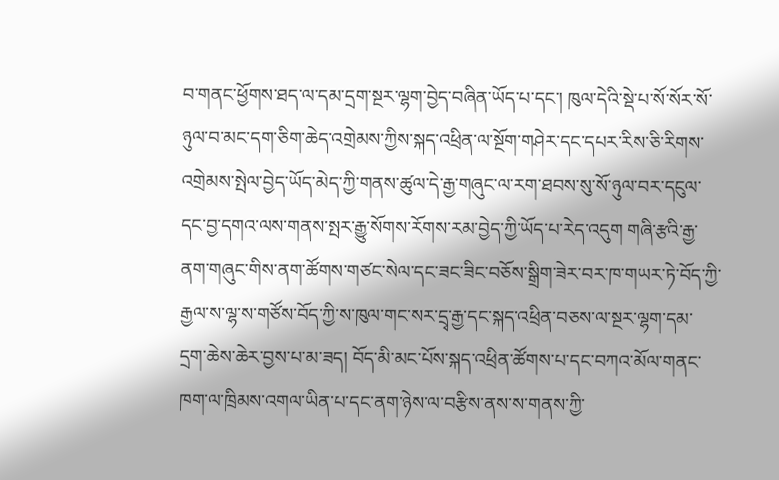བ་གནང་ཕྱོགས་ཐད་ལ་དམ་དྲག་སྔར་ལྷག་བྱེད་བཞིན་ཡོད་པ་དང་། ཁུལ་དེའི་སྡེ་པ་སོ་སོར་སོ་ཉུལ་བ་མང་དག་ཅིག་ཆེད་འགྲེམས་ཀྱིས་སྐད་འཕྲིན་ལ་སྔོག་གཤེར་དང་དཔར་རིས་ཅི་རིགས་འགྲེམས་སྤེལ་བྱེད་ཡོད་མེད་ཀྱི་གནས་ཚུལ་དེ་རྒྱ་གཞུང་ལ་རག་ཐབས་སུ་སོ་ཉུལ་བར་དངུལ་དང་བྱ་དགའ་ལས་གནས་སྤར་རྒྱུ་སོགས་རོགས་རམ་བྱེད་ཀྱི་ཡོད་པ་རེད་འདུག གཞི་རྩའི་རྒྱ་ནག་གཞུང་གིས་ནག་ཚོགས་གཙང་སེལ་དང་ཟང་ཟིང་བཅོས་སྒྲིག་ཟེར་བར་ཁ་གཡར་ཏེ་བོད་ཀྱི་རྒྱལ་ས་ལྷ་ས་གཙོས་བོད་ཀྱི་ས་ཁུལ་གང་སར་དྲྭ་རྒྱ་དང་སྐད་འཕྲིན་བཅས་ལ་སྔར་ལྷག་དམ་དྲག་ཆེས་ཆེར་བྱས་པ་མ་ཟད། བོད་མི་མང་པོས་སྐད་འཕྲིན་ཚོགས་པ་དང་བཀའ་མོལ་གནང་ཁག་ལ་ཁྲིམས་འགལ་ཡིན་པ་དང་ནག་ཉེས་ལ་བརྩིས་ནས་ས་གནས་ཀྱི་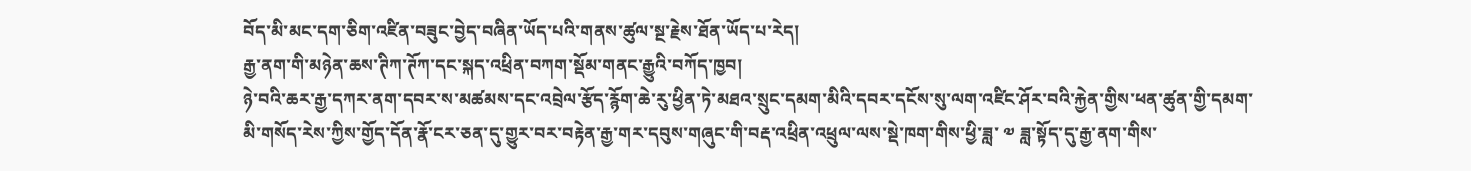བོད་མི་མང་དག་ཅིག་འཛིན་བཟུང་བྱེད་བཞིན་ཡོད་པའི་གནས་ཚུལ་སྔ་རྗེས་ཐོན་ཡོད་པ་རེད།
རྒྱ་ནག་གི་མཉེན་ཆས་ཊིཀ་ཊོཀ་དང་སྐད་འཕྲིན་བཀག་སྡོམ་གནང་རྒྱུའི་བཀོད་ཁྱབ།
ཉེ་བའི་ཆར་རྒྱ་དཀར་ནག་དབར་ས་མཚམས་དང་འབྲེལ་རྩོད་རྙོག་ཆེ་རུ་ཕྱིན་ཏེ་མཐའ་སྲུང་དམག་མིའི་དབར་དངོས་སུ་ལག་འཛིང་ཤོར་བའི་རྐྱེན་གྱིས་ཕན་ཚུན་གྱི་དམག་མི་གསོད་རེས་ཀྱིས་གྱོད་དོན་རྣོ་ངར་ཅན་དུ་གྱུར་བར་བརྟེན་རྒྱ་གར་དབུས་གཞུང་གི་བརྡ་འཕྲིན་འཕྲུལ་ལས་སྡེ་ཁག་གིས་ཕྱི་ཟླ་ ༧ ཟླ་སྟོད་དུ་རྒྱ་ནག་གིས་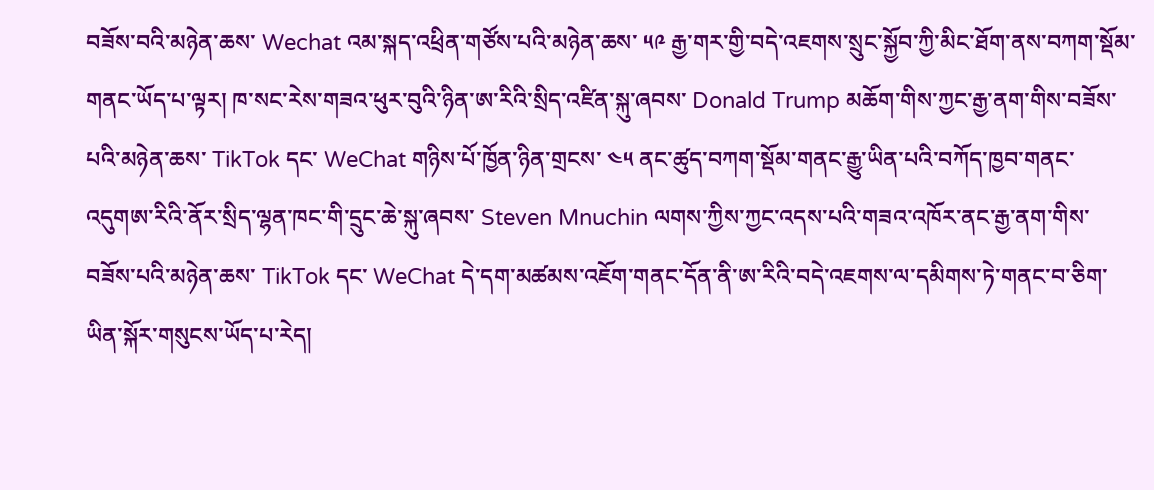བཟོས་བའི་མཉེན་ཆས་ Wechat འམ་སྐད་འཕྲིན་གཙོས་པའི་མཉེན་ཆས་ ༥༩ རྒྱ་གར་གྱི་བདེ་འཇགས་སྲུང་སྐྱོབ་ཀྱི་མིང་ཐོག་ནས་བཀག་སྡོམ་གནང་ཡོད་པ་ལྟར། ཁ་སང་རེས་གཟའ་ཕུར་བུའི་ཉིན་ཨ་རིའི་སྲིད་འཛིན་སྐུ་ཞབས་ Donald Trump མཆོག་གིས་ཀྱང་རྒྱ་ནག་གིས་བཟོས་པའི་མཉེན་ཆས་ TikTok དང་ WeChat གཉིས་པོ་ཁྱོན་ཉིན་གྲངས་ ༤༥ ནང་ཚུད་བཀག་སྡོམ་གནང་རྒྱུ་ཡིན་པའི་བཀོད་ཁྱབ་གནང་འདུགཨ་རིའི་ནོར་སྲིད་ལྷན་ཁང་གི་དྲུང་ཆེ་སྐུ་ཞབས་ Steven Mnuchin ལགས་ཀྱིས་ཀྱང་འདས་པའི་གཟའ་འཁོར་ནང་རྒྱ་ནག་གིས་བཟོས་པའི་མཉེན་ཆས་ TikTok དང་ WeChat དེ་དག་མཚམས་འཇོག་གནང་དོན་ནི་ཨ་རིའི་བདེ་འཇགས་ལ་དམིགས་ཏེ་གནང་བ་ཅིག་ཡིན་སྐོར་གསུངས་ཡོད་པ་རེད།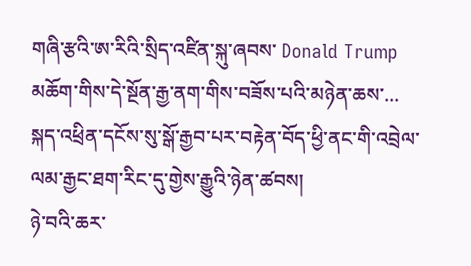གཞི་རྩའི་ཨ་རིའི་སྲིད་འཛིན་སྐུ་ཞབས་ Donald Trump མཆོག་གིས་དེ་སྔོན་རྒྱ་ནག་གིས་བཟོས་པའི་མཉེན་ཆས་...
སྐད་འཕྲིན་དངོས་སུ་སྒོ་རྒྱབ་པར་བརྟེན་བོད་ཕྱི་ནང་གི་འབྲེལ་ལམ་རྒྱང་ཐག་རིང་དུ་གྱེས་རྒྱུའི་ཉེན་ཚབས།
ཉེ་བའི་ཆར་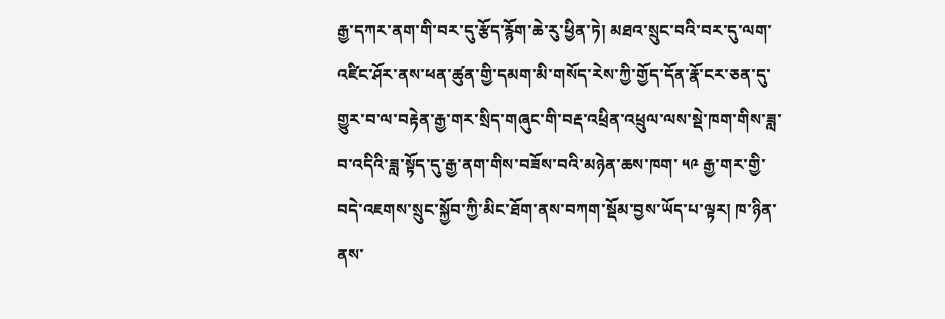རྒྱ་དཀར་ནག་གི་བར་དུ་རྩོད་རྙོག་ཆེ་རུ་ཕྱིན་ཏེ། མཐའ་སྲུང་བའི་བར་དུ་ལག་འཛིང་ཤོར་ནས་ཕན་ཚུན་གྱི་དམག་མི་གསོད་རེས་ཀྱི་གྱོད་དོན་རྣོ་ངར་ཅན་དུ་གྱུར་བ་ལ་བརྟེན་རྒྱ་གར་སྲིད་གཞུང་གི་བརྡ་འཕྲིན་འཕྲུལ་ལས་སྡེ་ཁག་གིས་ཟླ་བ་འདིའི་ཟླ་སྟོད་དུ་རྒྱ་ནག་གིས་བཟོས་བའི་མཉེན་ཆས་ཁག་ ༥༩ རྒྱ་གར་གྱི་བདེ་འཇགས་སྲུང་སྐྱོབ་ཀྱི་མིང་ཐོག་ནས་བཀག་སྡོམ་བྱས་ཡོད་པ་ལྟར། ཁ་ཉིན་ནས་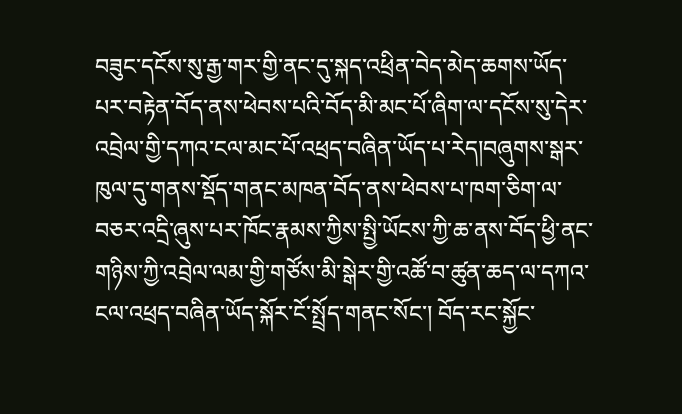བཟུང་དངོས་སུ་རྒྱ་གར་གྱི་ནང་དུ་སྐད་འཕྲིན་བེད་མེད་ཆགས་ཡོད་པར་བརྟེན་བོད་ནས་ཕེབས་པའི་བོད་མི་མང་པོ་ཞིག་ལ་དངོས་སུ་དེར་འབྲེལ་གྱི་དཀའ་ངལ་མང་པོ་འཕྲད་བཞིན་ཡོད་པ་རེད།བཞུགས་སྒར་ཁུལ་དུ་གནས་སྡོད་གནང་མཁན་བོད་ནས་ཕེབས་པ་ཁག་ཅིག་ལ་བཅར་འདྲི་ཞུས་པར་ཁོང་རྣམས་ཀྱིས་སྤྱི་ཡོངས་ཀྱི་ཆ་ནས་བོད་ཕྱི་ནང་གཉིས་ཀྱི་འབྲེལ་ལམ་གྱི་གཙོས་མི་སྒེར་གྱི་འཚོ་བ་ཚུན་ཆད་ལ་དཀའ་ངལ་འཕྲད་བཞིན་ཡོད་སྐོར་ངོ་སྤྲོད་གནང་སོང་། བོད་རང་སྐྱོང་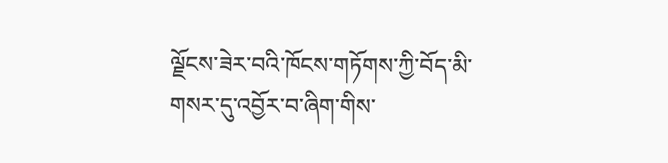ལྗོངས་ཟེར་བའི་ཁོངས་གཏོགས་ཀྱི་བོད་མི་གསར་དུ་འབྱོར་བ་ཞིག་གིས་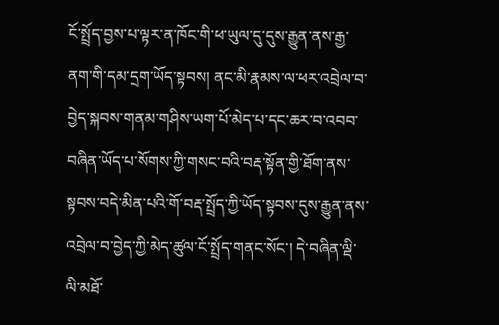ངོ་སྤྲོད་བྱས་པ་ལྟར་ན་ཁོང་གི་ཕ་ཡུལ་དུ་དུས་རྒྱུན་ནས་རྒྱ་ནག་གི་དམ་དྲག་ཡོད་སྟབས། ནང་མི་རྣམས་ལ་ཕར་འབྲེལ་བ་བྱེད་སྐབས་གནམ་གཤིས་ཡག་པོ་མེད་པ་དང་ཆར་བ་འབབ་བཞིན་ཡོད་པ་སོགས་ཀྱི་གསང་བའི་བརྡ་སྟོན་གྱི་ཐོག་ནས་སྟབས་བདེ་མིན་པའི་གོ་བརྡ་སྤྲོད་ཀྱི་ཡོད་སྟབས་དུས་རྒྱུན་ནས་འབྲེལ་བ་བྱེད་ཀྱི་མེད་ཚུལ་ངོ་སྤྲོད་གནང་སོང་། དེ་བཞིན་ལྡི་ལི་མཐོ་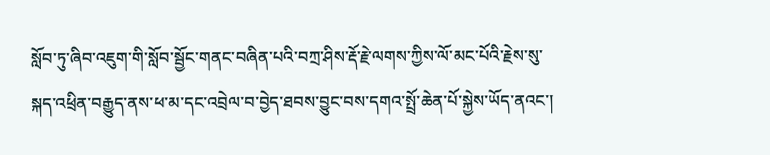སློབ་ཏུ་ཞིབ་འཇུག་གི་སློབ་སྦྱོང་གནང་བཞིན་པའི་བཀྲ་ཤིས་རྡོ་རྗེ་ལགས་ཀྱིས་ལོ་མང་པོའི་རྗེས་སུ་སྐད་འཕྲིན་བརྒྱུད་ནས་ཕ་མ་དང་འབྲེལ་བ་བྱེད་ཐབས་བྱུང་བས་དགའ་སྤྲོ་ཆེན་པོ་སྐྱེས་ཡོད་ནའང་།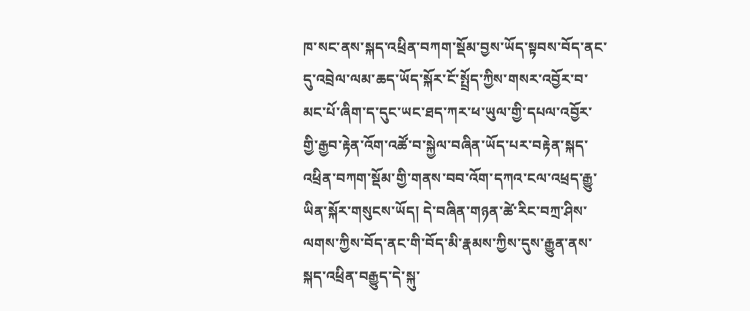ཁ་སང་ནས་སྐད་འཕྲིན་བཀག་སྡོམ་བྱས་ཡོད་སྟབས་བོད་ནང་དུ་འབྲེལ་ལམ་ཆད་ཡོད་སྐོར་ངོ་སྤྲོད་ཀྱིས་གསར་འབྱོར་བ་མང་པོ་ཞིག་ད་དུང་ཡང་ཐད་ཀར་ཕ་ཡུལ་གྱི་དཔལ་འབྱོར་གྱི་རྒྱབ་རྟེན་འོག་འཚོ་བ་སྐྱེལ་བཞིན་ཡོད་པར་བརྟེན་སྐད་འཕྲིན་བཀག་སྡོམ་གྱི་གནས་བབ་འོག་དཀའ་ངལ་འཕྲད་རྒྱུ་ཡིན་སྐོར་གསུངས་ཡོད། དེ་བཞིན་གཉན་ཚེ་རིང་བཀྲ་ཤིས་ལགས་ཀྱིས་བོད་ནང་གི་བོད་མི་རྣམས་ཀྱིས་དུས་རྒྱུན་ནས་སྐད་འཕྲིན་བརྒྱུད་དེ་སྐུ་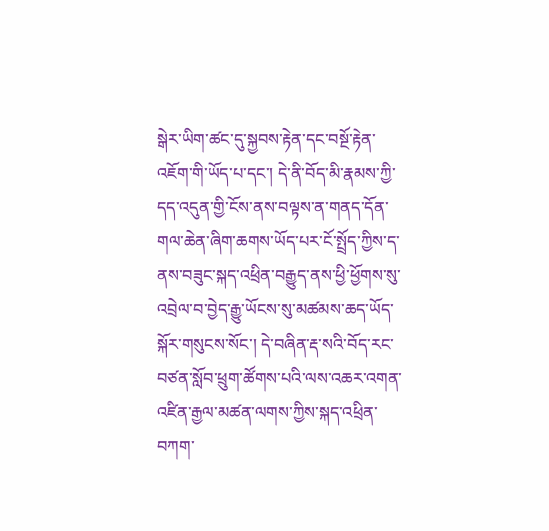སྒེར་ཡིག་ཚང་དུ་སྐྱབས་རྟེན་དང་བསྔོ་རྟེན་འཇོག་གི་ཡོད་པ་དང་། དེ་ནི་བོད་མི་རྣམས་ཀྱི་དད་འདུན་གྱི་ངོས་ནས་བལྟས་ན་གནད་དོན་གལ་ཆེན་ཞིག་ཆགས་ཡོད་པར་ངོ་སྤྲོད་ཀྱིས་ད་ནས་བཟུང་སྐད་འཕྲིན་བརྒྱུད་ནས་ཕྱི་ཕྱོགས་སུ་འབྲེལ་བ་བྱེད་རྒྱུ་ཡོངས་སུ་མཚམས་ཆད་ཡོད་སྐོར་གསུངས་སོང་། དེ་བཞིན་རྡ་སའི་བོད་རང་བཙན་སློབ་ཕྲུག་ཚོགས་པའི་ལས་འཆར་འགན་འཛིན་རྒྱལ་མཚན་ལགས་ཀྱིས་སྐད་འཕྲིན་བཀག་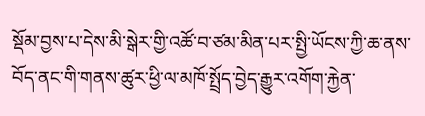སྡོམ་བྱས་པ་དེས་མི་སྒེར་གྱི་འཚོ་བ་ཙམ་མིན་པར་སྤྱི་ཡོངས་ཀྱི་ཆ་ནས་བོད་ནང་གི་གནས་ཚུར་ཕྱི་ལ་མཁོ་སྤྲོད་བྱེད་རྒྱུར་འགོག་རྐྱེན་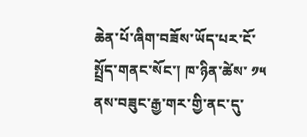ཆེན་པོ་ཞིག་བཟོས་ཡོད་པར་ངོ་སྤྲོད་གནང་སོང་། ཁ་ཉིན་ཚེས་ ༡༥ ནས་བཟུང་རྒྱ་གར་གྱི་ནང་དུ་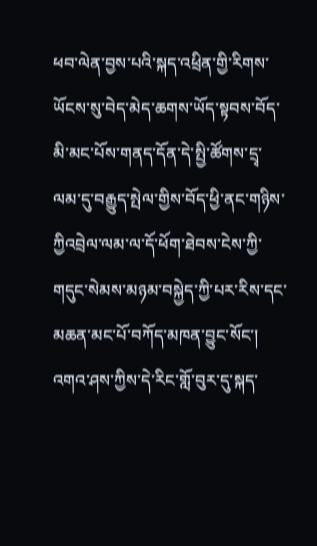ཕབ་ལེན་བྱས་པའི་སྐད་འཕྲིན་གྱི་རིགས་ཡོངས་སུ་བེད་མེད་ཆགས་ཡོད་སྟབས་བོད་མི་མང་པོས་གནད་དོན་དེ་སྤྱི་ཚོགས་དྲྭ་ལམ་དུ་བརྒྱུད་སྤེལ་གྱིས་བོད་ཕྱི་ནང་གཉིས་ཀྱིའབྲེལ་ལམ་ལ་དོ་ཕོག་ཐེབས་ངེས་ཀྱི་གདུང་སེམས་མཉམ་བསྐྱེད་ཀྱི་པར་རིས་དང་མཆན་མང་པོ་བཀོད་མཁན་བྱུང་སོང་།  འགའ་ཤས་ཀྱིས་དེ་རིང་གློ་བུར་དུ་སྐད་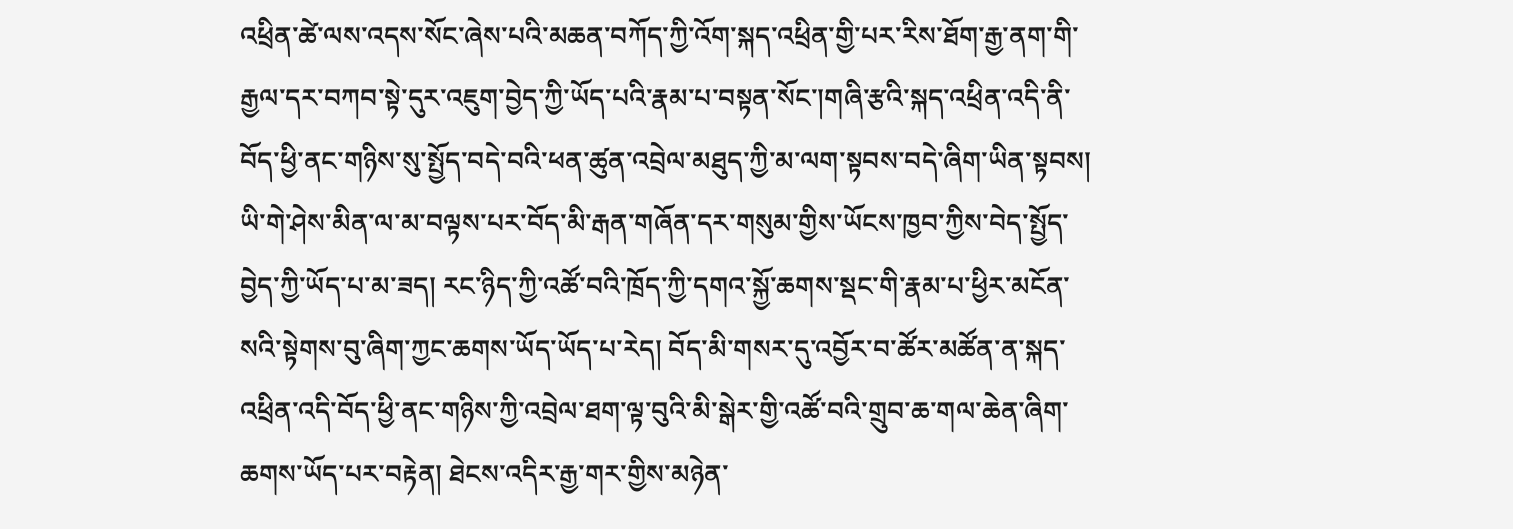འཕྲིན་ཚེ་ལས་འདས་སོང་ཞེས་པའི་མཆན་བཀོད་ཀྱི་འོག་སྐད་འཕྲིན་གྱི་པར་རིས་ཐོག་རྒྱ་ནག་གི་རྒྱལ་དར་བཀབ་སྟེ་དུར་འཇུག་བྱེད་ཀྱི་ཡོད་པའི་རྣམ་པ་བསྟན་སོང་།གཞི་རྩའི་སྐད་འཕྲིན་འདི་ནི་བོད་ཕྱི་ནང་གཉིས་སུ་སྤྱོད་བདེ་བའི་ཕན་ཚུན་འབྲེལ་མཐུད་ཀྱི་མ་ལག་སྟབས་བདེ་ཞིག་ཡིན་སྟབས། ཡི་གེ་ཤེས་མིན་ལ་མ་བལྟས་པར་བོད་མི་རྒན་གཞོན་དར་གསུམ་གྱིས་ཡོངས་ཁྱབ་ཀྱིས་བེད་སྤྱོད་བྱེད་ཀྱི་ཡོད་པ་མ་ཟད། རང་ཉིད་ཀྱི་འཚོ་བའི་ཁྲོད་ཀྱི་དགའ་སྐྱོ་ཆགས་སྡང་གི་རྣམ་པ་ཕྱིར་མངོན་སའི་སྟེགས་བུ་ཞིག་ཀྱང་ཆགས་ཡོད་ཡོད་པ་རེད། བོད་མི་གསར་དུ་འབྱོར་བ་ཚོར་མཚོན་ན་སྐད་འཕྲིན་འདི་བོད་ཕྱི་ནང་གཉིས་ཀྱི་འབྲེལ་ཐག་ལྟ་བུའི་མི་སྒེར་གྱི་འཚོ་བའི་གྲུབ་ཆ་གལ་ཆེན་ཞིག་ཆགས་ཡོད་པར་བརྟེན། ཐེངས་འདིར་རྒྱ་གར་གྱིས་མཉེན་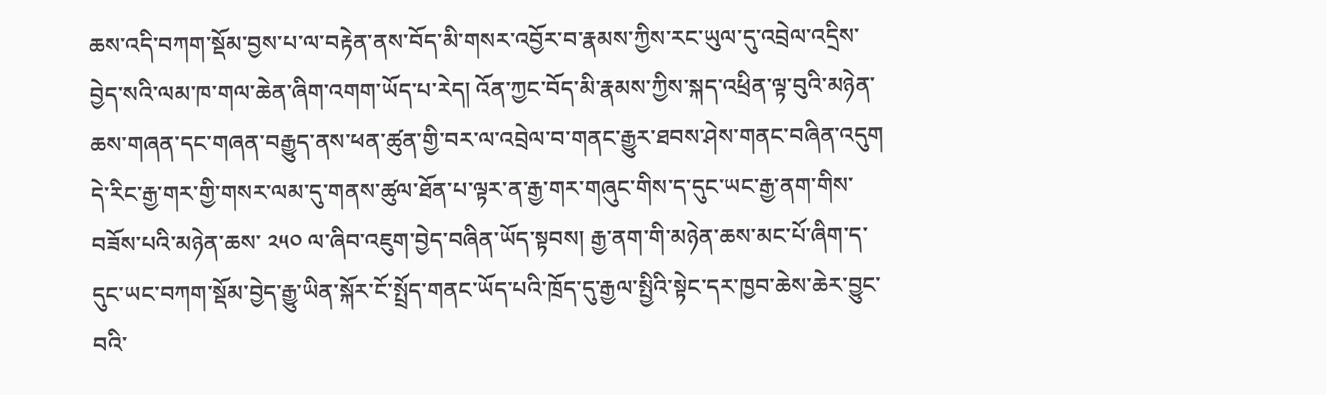ཆས་འདི་བཀག་སྡོམ་བྱས་པ་ལ་བརྟེན་ནས་བོད་མི་གསར་འབྱོར་བ་རྣམས་ཀྱིས་རང་ཡུལ་དུ་འབྲེལ་འདྲིས་བྱེད་སའི་ལམ་ཁ་གལ་ཆེན་ཞིག་འགག་ཡོད་པ་རེད། འོན་ཀྱང་བོད་མི་རྣམས་ཀྱིས་སྐད་འཕྲིན་ལྟ་བུའི་མཉེན་ཆས་གཞན་དང་གཞན་བརྒྱུད་ནས་ཕན་ཚུན་གྱི་བར་ལ་འབྲེལ་བ་གནང་རྒྱུར་ཐབས་ཤེས་གནང་བཞིན་འདུག དེ་རིང་རྒྱ་གར་གྱི་གསར་ལམ་དུ་གནས་ཚུལ་ཐོན་པ་ལྟར་ན་རྒྱ་གར་གཞུང་གིས་ད་དུང་ཡང་རྒྱ་ནག་གིས་བཟོས་པའི་མཉེན་ཆས་ ༢༥༠ ལ་ཞིབ་འཇུག་བྱེད་བཞིན་ཡོད་སྟབས། རྒྱ་ནག་གི་མཉེན་ཆས་མང་པོ་ཞིག་ད་དུང་ཡང་བཀག་སྡོམ་བྱེད་རྒྱུ་ཡིན་སྐོར་ངོ་སྤྲོད་གནང་ཡོད་པའི་ཁྲོད་དུ་རྒྱལ་སྤྱིའི་སྟེང་དར་ཁྱབ་ཆེས་ཆེར་བྱུང་བའི་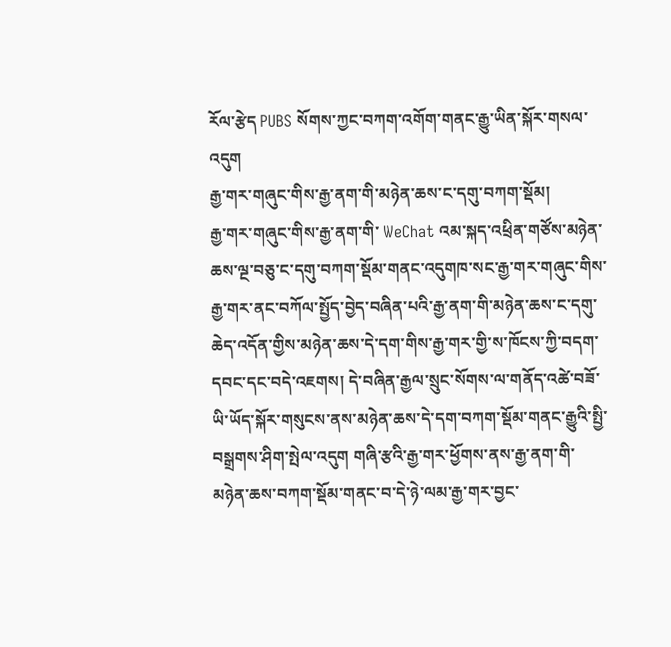རོལ་རྩེད PUBS སོགས་ཀྱང་བཀག་འགོག་གནང་རྒྱུ་ཡིན་སྐོར་གསལ་འདུག
རྒྱ་གར་གཞུང་གིས་རྒྱ་ནག་གི་མཉེན་ཆས་ང་དགུ་བཀག་སྡོམ།
རྒྱ་གར་གཞུང་གིས་རྒྱ་ནག་གི་ WeChat འམ་སྐད་འཕྲིན་གཙོས་མཉེན་ཆས་ལྔ་བཅུ་ང་དགུ་བཀག་སྡོམ་གནང་འདུགཁ་སང་རྒྱ་གར་གཞུང་གིས་རྒྱ་གར་ནང་བཀོལ་སྤྱོད་བྱེད་བཞིན་པའི་རྒྱ་ནག་གི་མཉེན་ཆས་ང་དགུ་ཆེད་འདོན་གྱིས་མཉེན་ཆས་དེ་དག་གིས་རྒྱ་གར་གྱི་ས་ཁོངས་ཀྱི་བདག་དབང་དང་བདེ་འཇགས། དེ་བཞིན་རྒྱལ་སྲུང་སོགས་ལ་གནོད་འཚེ་བཟོ་ཡི་ཡོད་སྐོར་གསུངས་ནས་མཉེན་ཆས་དེ་དག་བཀག་སྡོམ་གནང་རྒྱུའི་སྤྱི་བསྒྲགས་ཤིག་སྤེལ་འདུག གཞི་རྩའི་རྒྱ་གར་ཕྱོགས་ནས་རྒྱ་ནག་གི་མཉེན་ཆས་བཀག་སྡོམ་གནང་བ་དེ་ཉེ་ལམ་རྒྱ་གར་བྱང་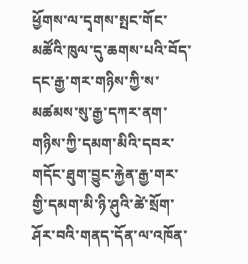ཕྱོགས་ལ་དྭགས་སྤང་གོང་མཚོའི་ཁུལ་དུ་ཆགས་པའི་བོད་དང་རྒྱ་གར་གཉིས་ཀྱི་ས་མཚམས་སུ་རྒྱ་དཀར་ནག་གཉིས་ཀྱི་དམག་མིའི་དབར་གདོང་ཐུག་བྱུང་རྐྱེན་རྒྱ་གར་གྱི་དམག་མི་ཉི་ཤུའི་ཚེ་སྲོག་ཤོར་བའི་གནད་དོན་ལ་འཁོན་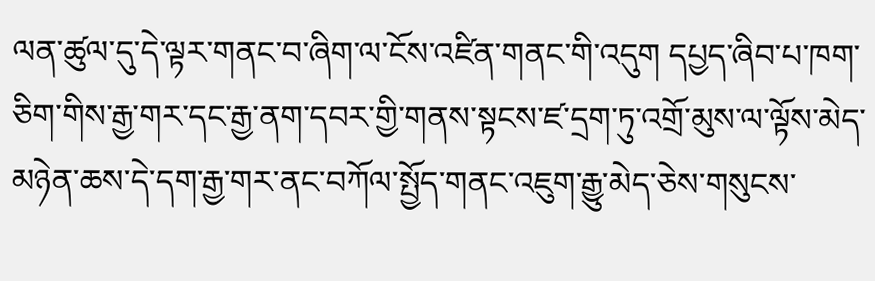ལན་ཚུལ་དུ་དེ་ལྟར་གནང་བ་ཞིག་ལ་ངོས་འཛིན་གནང་གི་འདུག དཔྱད་ཞིབ་པ་ཁག་ཅིག་གིས་རྒྱ་གར་དང་རྒྱ་ནག་དབར་གྱི་གནས་སྟངས་ཛ་དྲག་ཏུ་འགྲོ་མུས་ལ་ལྟོས་མེད་མཉེན་ཆས་དེ་དག་རྒྱ་གར་ནང་བཀོལ་སྤྱོད་གནང་འཇུག་རྒྱུ་མེད་ཅེས་གསུངས་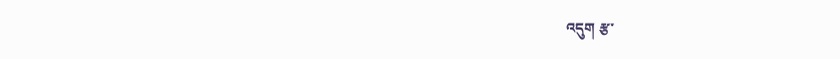འདུག རྩ་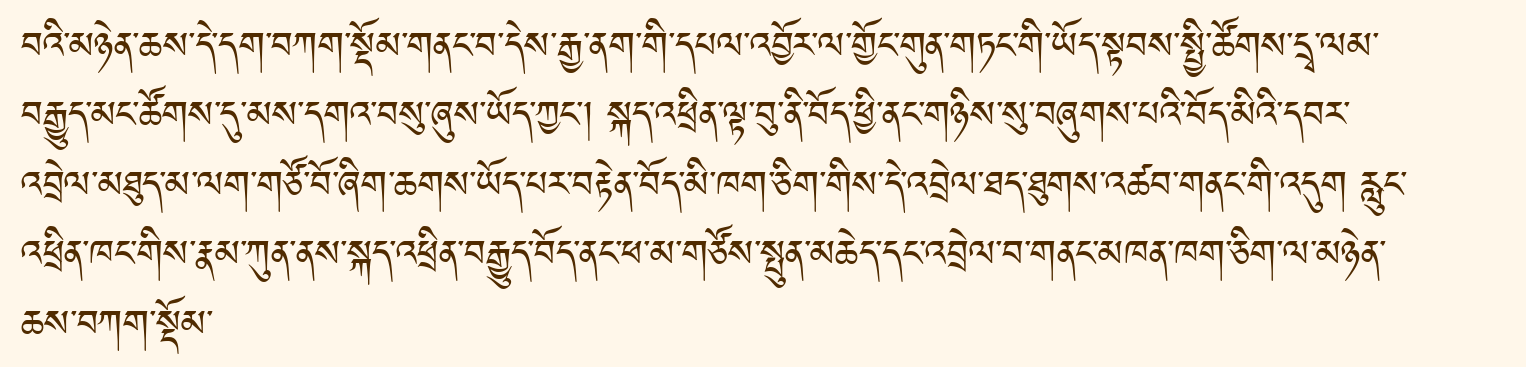བའི་མཉེན་ཆས་དེ་དག་བཀག་སྡོམ་གནང་བ་དེས་རྒྱ་ནག་གི་དཔལ་འབྱོར་ལ་གྱོང་གུན་གཏང་གི་ཡོད་སྟབས་སྤྱི་ཚོགས་དྲྭ་ལམ་བརྒྱུད་མང་ཚོགས་དུ་མས་དགའ་བསུ་ཞུས་ཡོད་ཀྱང་། སྐད་འཕྲིན་ལྟ་བུ་ནི་བོད་ཕྱི་ནང་གཉིས་སུ་བཞུགས་པའི་བོད་མིའི་དབར་འབྲེལ་མཐུད་མ་ལག་གཙོ་བོ་ཞིག་ཆགས་ཡོད་པར་བརྟེན་བོད་མི་ཁག་ཅིག་གིས་དེ་འབྲེལ་ཐད་ཐུགས་འཚབ་གནང་གི་འདུག རླུང་འཕྲིན་ཁང་གིས་རྣམ་ཀུན་ནས་སྐད་འཕྲིན་བརྒྱུད་བོད་ནང་ཕ་མ་གཙོས་སྤུན་མཆེད་དང་འབྲེལ་བ་གནང་མཁན་ཁག་ཅིག་ལ་མཉེན་ཆས་བཀག་སྡོམ་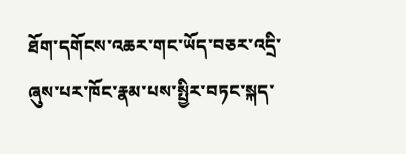ཐོག་དགོངས་འཆར་གང་ཡོད་བཅར་འདྲི་ཞུས་པར་ཁོང་རྣམ་པས་སྤྱིར་བཏང་སྐད་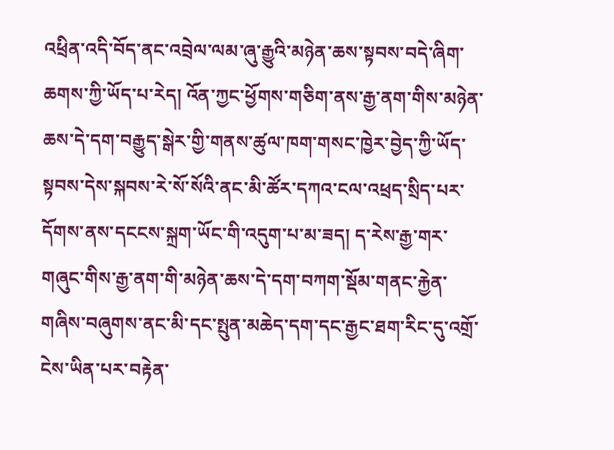འཕྲིན་འདི་བོད་ནང་འབྲེལ་ལམ་ཞུ་རྒྱུའི་མཉེན་ཆས་སྟབས་བདེ་ཞིག་ཆགས་ཀྱི་ཡོད་པ་རེད། འོན་ཀྱང་ཕྱོགས་གཅིག་ནས་རྒྱ་ནག་གིས་མཉེན་ཆས་དེ་དག་བརྒྱུད་སྒེར་གྱི་གནས་ཚུལ་ཁག་གསང་ཁྱེར་བྱེད་ཀྱི་ཡོད་སྟབས་དེས་སྐབས་རེ་སོ་སོའི་ནང་མི་ཚོར་དཀའ་ངལ་འཕྲད་སྲིད་པར་དོགས་ནས་དངངས་སྐྲག་ཡོང་གི་འདུག་པ་མ་ཟད། ད་རེས་རྒྱ་གར་གཞུང་གིས་རྒྱ་ནག་གི་མཉེན་ཆས་དེ་དག་བཀག་སྡོམ་གནང་རྐྱེན་གཞིས་བཞུགས་ནང་མི་དང་སྤུན་མཆེད་དག་དང་རྒྱང་ཐག་རིང་དུ་འགྲོ་ངེས་ཡིན་པར་བརྟེན་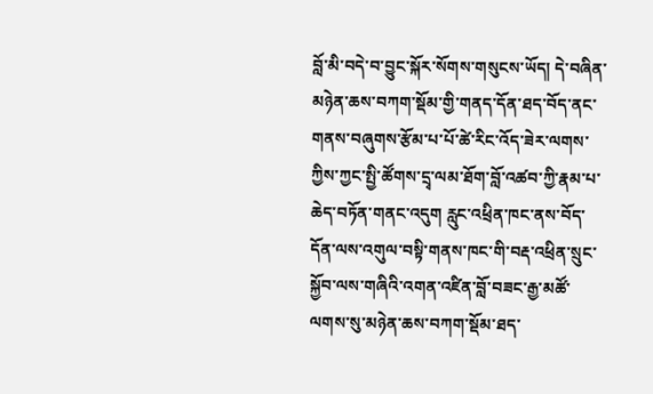བློ་མི་བདེ་བ་བྱུང་སྐོར་སོགས་གསུངས་ཡོད། དེ་བཞིན་མཉེན་ཆས་བཀག་སྡོམ་གྱི་གནད་དོན་ཐད་བོད་ནང་གནས་བཞུགས་རྩོམ་པ་པོ་ཚེ་རིང་འོད་ཟེར་ལགས་ཀྱིས་ཀྱང་སྤྱི་ཚོགས་དྲྭ་ལམ་ཐོག་བློ་འཚབ་ཀྱི་རྣམ་པ་ཆེད་བཏོན་གནང་འདུག རླུང་འཕྲིན་ཁང་ནས་བོད་དོན་ལས་འགུལ་བསྟི་གནས་ཁང་གི་བརྡ་འཕྲིན་སྲུང་སྐྱོབ་ལས་གཞིའི་འགན་འཛིན་བློ་བཟང་རྒྱ་མཚོ་ལགས་སུ་མཉེན་ཆས་བཀག་སྡོམ་ཐད་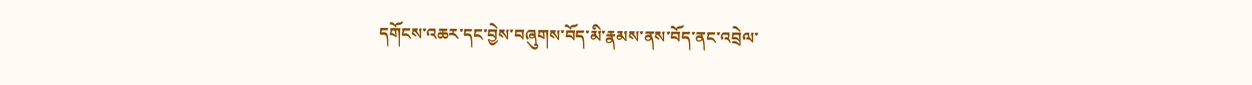དགོངས་འཆར་དང་བྱེས་བཞུགས་བོད་མི་རྣམས་ནས་བོད་ནང་འབྲེལ་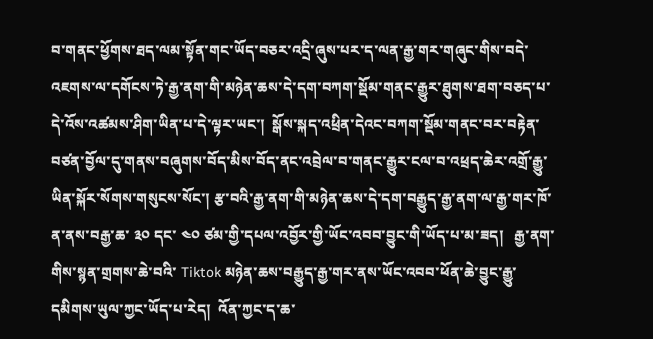བ་གནང་ཕྱོགས་ཐད་ལམ་སྟོན་གང་ཡོད་བཅར་འདྲི་ཞུས་པར་ད་ལན་རྒྱ་གར་གཞུང་གིས་བདེ་འཇགས་ལ་དགོངས་ཏེ་རྒྱ་ནག་གི་མཉེན་ཆས་དེ་དག་བཀག་སྡོམ་གནང་རྒྱུར་ཐུགས་ཐག་བཅད་པ་དེ་འོས་འཚམས་ཤིག་ཡིན་པ་དེ་ལྟར་ཡང་།  སྒོས་སྐད་འཕྲིན་དེའང་བཀག་སྡོམ་གནང་བར་བརྟེན་བཙན་བྱོལ་དུ་གནས་བཞུགས་བོད་མིས་བོད་ནང་འབྲེལ་བ་གནང་རྒྱུར་ངལ་བ་འཕྲད་ཆེར་འགྲོ་རྒྱུ་ཡིན་སྐོར་སོགས་གསུངས་སོང་། རྩ་བའི་རྒྱ་ནག་གི་མཉེན་ཆས་དེ་དག་བརྒྱུད་རྒྱ་ནག་ལ་རྒྱ་གར་ཁོ་ན་ནས་བརྒྱ་ཆ་ ༣༠ དང་ ༤༠ ཙམ་གྱི་དཔལ་འབྱོར་གྱི་ཡོང་འབབ་བྱུང་གི་ཡོད་པ་མ་ཟད།   རྒྱ་ནག་གིས་སྙན་གྲགས་ཆེ་བའི་ Tiktok མཉེན་ཆས་བརྒྱུད་རྒྱ་གར་ནས་ཡོང་འབབ་ཕོན་ཆེ་བྱུང་རྒྱུ་དམིགས་ཡུལ་ཀྱང་ཡོད་པ་རེད།  འོན་ཀྱང་ད་ཆ་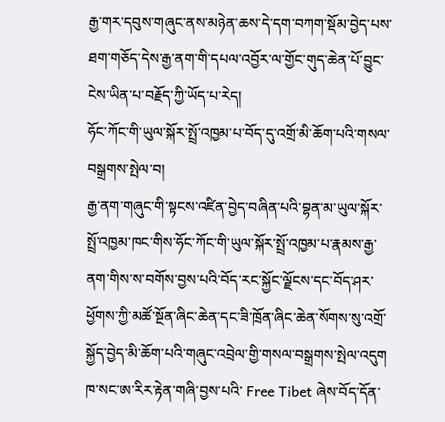རྒྱ་གར་དབུས་གཞུང་ནས་མཉེན་ཆས་དེ་དག་བཀག་སྡོམ་བྱེད་པས་ཐག་གཅོད་དེས་རྒྱ་ནག་གི་དཔལ་འབྱོར་ལ་གྱོང་གུད་ཆེན་པོ་བྱུང་ངེས་ཡིན་པ་བརྗོད་ཀྱི་ཡོད་པ་རེད།
ཧོང་ཀོང་གི་ཡུལ་སྐོར་སྤྲོ་འཁྱམ་པ་བོད་དུ་འགྲོ་མི་ཆོག་པའི་གསལ་བསྒྲགས་སྤེལ་བ།
རྒྱ་ནག་གཞུང་གི་སྟངས་འཛིན་བྱེད་བཞིན་པའི་བྷན་མ་ཡུལ་སྐོར་སྤྲོ་འཁྱམ་ཁང་གིས་ཧོང་ཀོང་གི་ཡུལ་སྐོར་སྤྲོ་འཁྱམ་པ་རྣམས་རྒྱ་ནག་གིས་ས་བགོས་བྱས་པའི་བོད་རང་སྐྱོང་ལྗོངས་དང་བོད་ཤར་ཕྱོགས་ཀྱི་མཚོ་སྔོན་ཞིང་ཆེན་དང་ཟི་ཁྲོན་ཞིང་ཆེན་སོགས་སུ་འགྲོ་སྐྱོད་བྱེད་མི་ཆོག་པའི་གཞུང་འབྲེལ་གྱི་གསལ་བསྒྲགས་སྤེལ་འདུག ཁ་སང་ཨ་རིར་རྟེན་གཞི་བྱས་པའི་ Free Tibet ཞེས་བོད་དོན་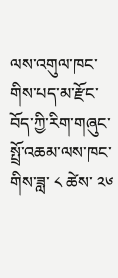ལས་འགུལ་ཁང་གིས་པད་མ་རྫོང་བོད་ཀྱི་རིག་གཞུང་སྤྲོ་འཆམ་ལས་ཁང་གིས་ཟླ་ ༨ ཚེས་ ༢༦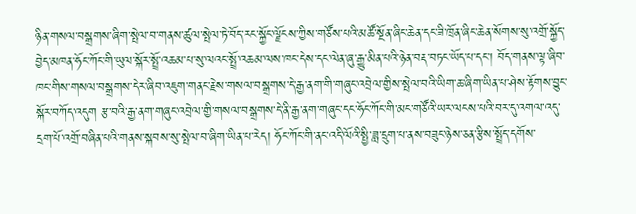ཉིན་གསལ་བསྒྲགས་ཞིག་སྤེལ་བ་གནས་ཚུལ་སྤེལ་ཏེ་བོད་རང་སྐྱོང་ལྗོངས་ཀྱིས་གཙོས་པའི་མཚོ་སྔོན་ཞིང་ཆེན་དང་ཟི་ཁྲོན་ཞིང་ཆེན་སོགས་སུ་འགྲོ་སྐྱོད་བྱེད་མཁན་ཧོང་ཀོང་གི་ཡུལ་སྐོར་སྤྲོ་འཆམ་པ་སུ་ལའང་སྤྲོ་འཆམ་ལས་ཁང་དེས་དང་ལེན་ཞུ་རྒྱུ་མིན་པའི་ཉེན་བརྡ་བཏང་ཡོད་པ་དང་། བོད་གནས་ལྟ་ཞིབ་ཁང་གིས་གསལ་བསྒྲགས་དེར་ཞིབ་འཇུག་གནང་རྗེས་གསལ་བསྒྲགས་དེ་རྒྱ་ནག་གི་གཞུང་འབྲེལ་གྱིས་སྤེལ་བའི་ཡིག་ཆ་ཞིག་ཡིན་པ་ཤེས་རྟོགས་བྱུང་སྐོར་བཀོད་འདུག རྩ་བའི་རྒྱ་ནག་གཞུང་འབྲེལ་གྱི་གསལ་བསྒྲགས་དེ་ནི་རྒྱ་ནག་གཞུང་དང་ཧོང་ཀོང་གི་མང་གཙོའི་ཡར་ལངས་པའི་བར་དུ་འགལ་འདུ་དྲག་པོ་འགྲོ་བཞིན་པའི་གནས་སྐབས་སུ་སྤེལ་བ་ཞིག་ཡིན་པ་རེད། ཧོང་ཀོང་གི་ནང་འདི་ལོའི་སྤྱི་ཟླ་དྲུག་པ་ནས་བཟུང་ཉེས་ཅན་རྩིས་སྤྲོད་དགོས་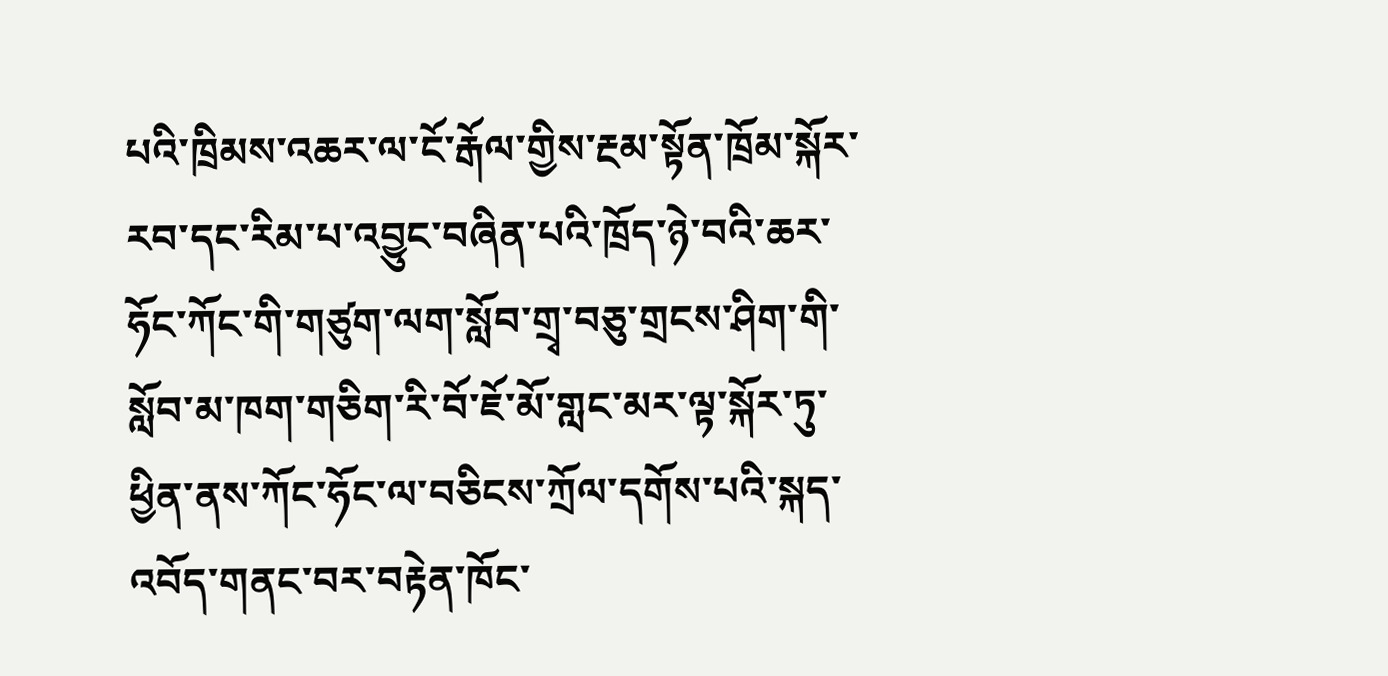པའི་ཁྲིམས་འཆར་ལ་ངོ་རྒོལ་གྱིས་རྔམ་སྟོན་ཁྲོམ་སྐོར་རབ་དང་རིམ་པ་འབྱུང་བཞིན་པའི་ཁྲོད་ཉེ་བའི་ཆར་ཧོང་ཀོང་གི་གཙུག་ལག་སློབ་གྲྭ་བཅུ་གྲངས་ཤིག་གི་སློབ་མ་ཁག་གཅིག་རི་བོ་ཇོ་མོ་གླང་མར་ལྟ་སྐོར་ཏུ་ཕྱིན་ནས་ཀོང་ཧོང་ལ་བཅིངས་ཀྲོལ་དགོས་པའི་སྐད་འབོད་གནང་བར་བརྟེན་ཁོང་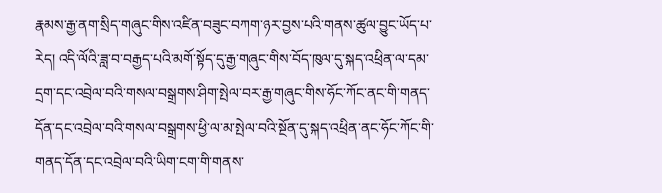རྣམས་རྒྱ་ནག་སྲིད་གཞུང་གིས་འཛིན་བཟུང་བཀག་ཉར་བྱས་པའི་གནས་ཚུལ་བྱུང་ཡོད་པ་རེད། འདི་ལོའི་ཟླ་བ་བརྒྱད་པའི་མགོ་སྟོད་དུ་རྒྱ་གཞུང་གིས་བོད་ཁུལ་དུ་སྐད་འཕྲིན་ལ་དམ་དྲག་དང་འབྲེལ་བའི་གསལ་བསྒྲགས་ཤིག་སྤེལ་བར་རྒྱ་གཞུང་གིས་ཧོང་ཀོང་ནང་གི་གནད་དོན་དང་འབྲེལ་བའི་གསལ་བསྒྲགས་ཕྱི་ལ་མ་སྤེལ་བའི་སྔོན་དུ་སྐད་འཕྲིན་ནང་ཧོང་ཀོང་གི་གནད་དོན་དང་འབྲེལ་བའི་ཡིག་ངག་གི་གནས་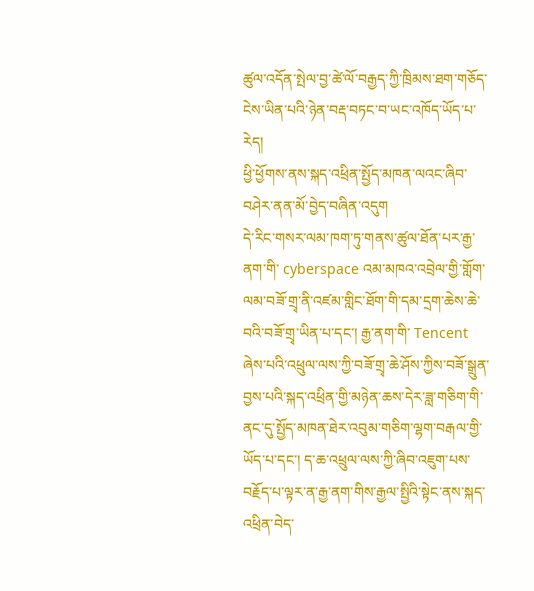ཚུལ་འདོན་སྤེལ་བྱ་ཚེ་ལོ་བརྒྱད་ཀྱི་ཁྲིམས་ཐག་གཅོད་ངེས་ཡིན་པའི་ཉེན་བརྡ་བཏང་བ་ཡང་འཁོད་ཡོད་པ་རེད།
ཕྱི་ཕྱོགས་ནས་སྐད་འཕྲིན་སྤྱོད་མཁན་ལའང་ཞིབ་བཤེར་ནན་མོ་བྱེད་བཞིན་འདུག
དེ་རིང་གསར་ལམ་ཁག་ཏུ་གནས་ཚུལ་ཐོན་པར་རྒྱ་ནག་གི་ cyberspace འམ་མཁའ་འབྲེལ་གྱི་གློག་ལམ་བཟོ་གྲྭ་ནི་འཛམ་གླིང་ཐོག་གི་དམ་དྲག་ཆེས་ཆེ་བའི་བཟོ་གྲྭ་ཡིན་པ་དང་། རྒྱ་ནག་གི་ Tencent ཞེས་པའི་འཕྲུལ་ལས་ཀྱི་བཟོ་གྲྭ་ཆེ་ཤོས་ཀྱིས་བཟོ་སྒྲུན་བྱས་པའི་སྐད་འཕྲིན་གྱི་མཉེན་ཆས་དེར་ཟླ་གཅིག་གི་ནང་དུ་སྤྱོད་མཁན་ཐེར་འབུམ་གཅིག་ལྷག་བརྒལ་གྱི་ཡོད་པ་དང་། ད་ཆ་འཕྲུལ་ལས་ཀྱི་ཞིབ་འཇུག་པས་བརྗོད་པ་ལྟར་ན་རྒྱ་ནག་གིས་རྒྱལ་སྤྱིའི་སྟེང་ནས་སྐད་འཕྲིན་བེད་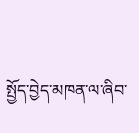སྤྱོད་བྱེད་མཁན་ལ་ཞིབ་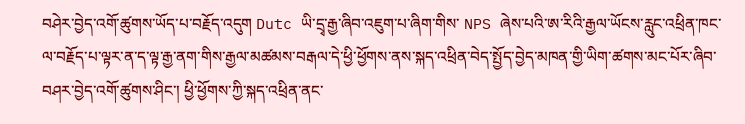བཤེར་བྱེད་འགོ་ཚུགས་ཡོད་པ་བརྗོད་འདུག Dutc ཡི་དྲྭ་རྒྱ་ཞིབ་འཇུག་པ་ཞིག་གིས་ NPS ཞེས་པའི་ཨ་རིའི་རྒྱལ་ཡོངས་རླུང་འཕྲིན་ཁང་ལ་བརྗོད་པ་ལྟར་ན་ད་ལྟ་རྒྱ་ནག་གིས་རྒྱལ་མཚམས་བརྒལ་དེ་ཕྱི་ཕྱོགས་ནས་སྐད་འཕྲིན་བེད་སྤྱོད་བྱེད་མཁན་གྱི་ཡིག་ཚགས་མང་པོར་ཞིབ་བཤར་བྱེད་འགོ་ཚུགས་ཤིང་། ཕྱི་ཕྱོགས་ཀྱི་སྐད་འཕྲིན་ནང་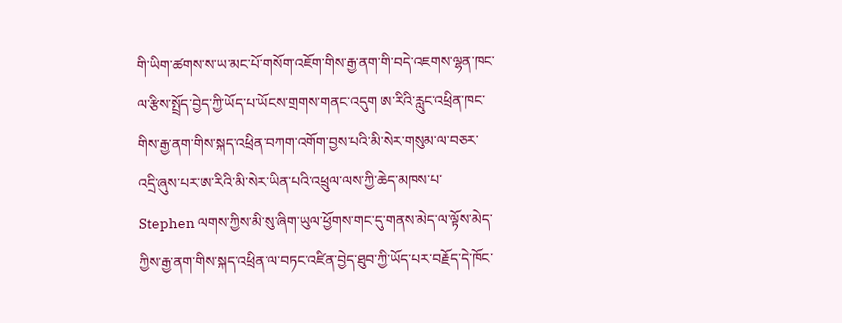གི་ཡིག་ཚགས་ས་ཡ་མང་པོ་གསོག་འཇོག་གིས་རྒྱ་ནག་གི་བདེ་འཇགས་ལྷན་ཁང་ལ་རྩིས་སྤྲོད་བྱེད་ཀྱི་ཡོད་པ་ཡོངས་གྲགས་གནང་འདུག ཨ་རིའི་རླུང་འཕྲིན་ཁང་གིས་རྒྱ་ནག་གིས་སྐད་འཕྲིན་བཀག་འགོག་བྱས་པའི་མི་སེར་གསུམ་ལ་བཅར་འདྲི་ཞུས་པར་ཨ་རིའི་མི་སེར་ཡིན་པའི་འཕྲུལ་ལས་ཀྱི་ཆེད་མཁས་པ་ Stephen ལགས་ཀྱིས་མི་སུ་ཞིག་ཡུལ་ཕྱོགས་གང་དུ་གནས་མེད་ལ་ལྟོས་མེད་ཀྱིས་རྒྱ་ནག་གིས་སྐད་འཕྲིན་ལ་བཏང་འཛིན་བྱེད་ཐུབ་ཀྱི་ཡོད་པར་བརྗོད་དེ་ཁོང་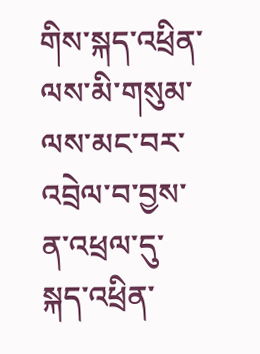གིས་སྐད་འཕྲིན་ལས་མི་གསུམ་ལས་མང་བར་འབྲེལ་བ་བྱས་ན་འཕྲལ་དུ་སྐད་འཕྲིན་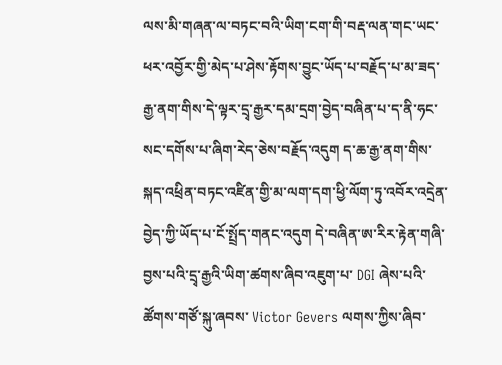ལས་མི་གཞན་ལ་བཏང་བའི་ཡིག་ངག་གི་བརྡ་ལན་གང་ཡང་ཕར་འབྱོར་གྱི་མེད་པ་ཤེས་རྟོགས་བྱུང་ཡོད་པ་བརྗོད་པ་མ་ཟད་རྒྱ་ནག་གིས་དེ་ལྟར་དྲྭ་རྒྱར་དམ་དྲག་བྱེད་བཞིན་པ་ད་ནི་ཧང་སང་དགོས་པ་ཞིག་རེད་ཅེས་བརྗོད་འདུག ད་ཆ་རྒྱ་ནག་གིས་སྐད་འཕྲིན་བཏང་འཛིན་གྱི་མ་ལག་དག་ཕྱི་ལོག་ཏུ་འབོར་འདྲེན་བྱེད་ཀྱི་ཡོད་པ་ངོ་སྤྲོད་གནང་འདུག དེ་བཞིན་ཨ་རིར་རྟེན་གཞི་བྱས་པའི་དྲྭ་རྒྱའི་ཡིག་ཚགས་ཞིབ་འཇུག་པ་ DGI ཞེས་པའི་ཚོགས་གཙོ་སྐུ་ཞབས་ Victor Gevers ལགས་ཀྱིས་ཞིབ་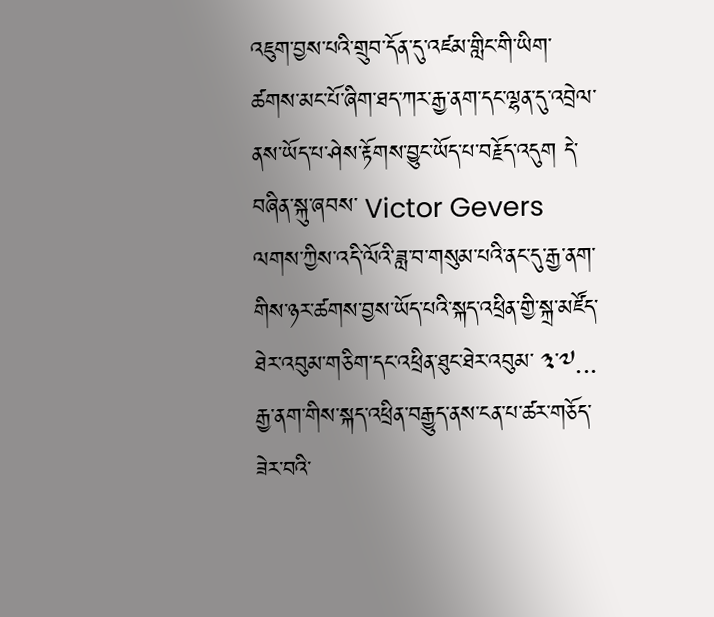འཇུག་བྱས་པའི་གྲུབ་དོན་དུ་འཛམ་གླིང་གི་ཡིག་ཚགས་མང་པོ་ཞིག་ཐད་ཀར་རྒྱ་ནག་དང་ལྷན་དུ་འབྲེལ་ནས་ཡོད་པ་ཤེས་རྟོགས་བྱུང་ཡོད་པ་བརྗོད་འདུག དེ་བཞིན་སྐུ་ཞབས་ Victor Gevers ལགས་ཀྱིས་འདི་ལོའི་ཟླ་བ་གསུམ་པའི་ནང་དུ་རྒྱ་ནག་གིས་ཉར་ཚགས་བྱས་ཡོད་པའི་སྐད་འཕྲིན་གྱི་སྐྲ་མཛོད་ཐེར་འབུམ་གཅིག་དང་འཕྲིན་ཐུང་ཐེར་འབུམ་ ༣་༧...
རྒྱ་ནག་གིས་སྐད་འཕྲིན་བརྒྱུད་ནས་ངན་པ་ཚར་གཅོད་ཟེར་བའི་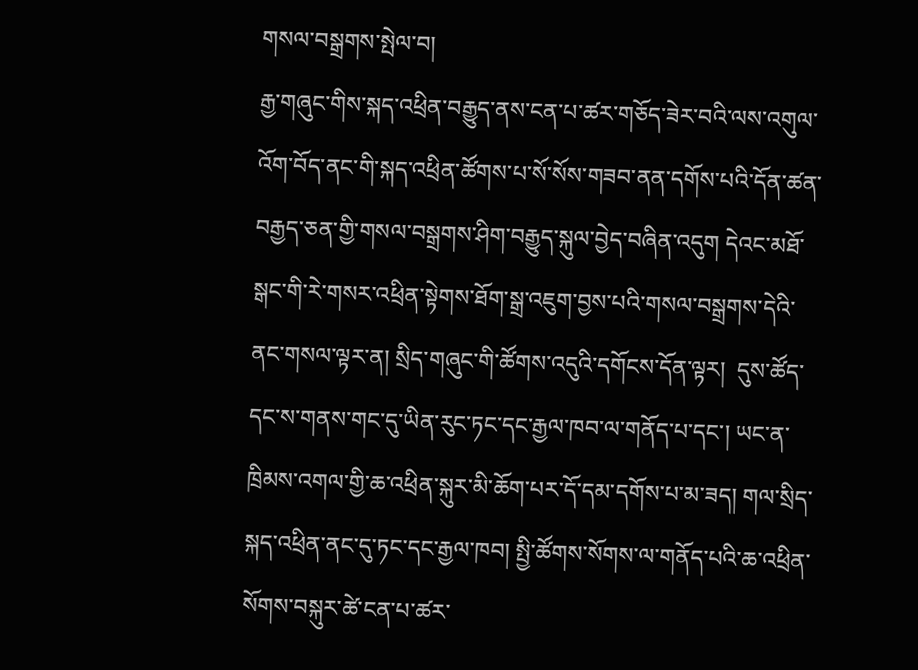གསལ་བསྒྲགས་སྤེལ་བ།
རྒྱ་གཞུང་གིས་སྐད་འཕྲིན་བརྒྱུད་ནས་ངན་པ་ཚར་གཅོད་ཟེར་བའི་ལས་འགུལ་འོག་བོད་ནང་གི་སྐད་འཕྲིན་ཚོགས་པ་སོ་སོས་གཟབ་ནན་དགོས་པའི་དོན་ཚན་བརྒྱད་ཅན་གྱི་གསལ་བསྒྲགས་ཤིག་བརྒྱུད་སྐུལ་བྱེད་བཞིན་འདུག དེའང་མཐོ་སྒང་གི་རེ་གསར་འཕྲིན་སྟེགས་ཐོག་སྒྲ་འཇུག་བྱས་པའི་གསལ་བསྒྲགས་དེའི་ནང་གསལ་ལྟར་ན། སྲིད་གཞུང་གི་ཚོགས་འདུའི་དགོངས་དོན་ལྟར།  དུས་ཚོད་དང་ས་གནས་གང་དུ་ཡིན་རུང་ཏང་དང་རྒྱལ་ཁབ་ལ་གནོད་པ་དང་། ཡང་ན་ཁྲིམས་འགལ་གྱི་ཆ་འཕྲིན་སྐུར་མི་ཆོག་པར་དོ་དམ་དགོས་པ་མ་ཟད། གལ་སྲིད་སྐད་འཕྲིན་ནང་དུ་ཏང་དང་རྒྱལ་ཁབ། སྤྱི་ཚོགས་སོགས་ལ་གནོད་པའི་ཆ་འཕྲིན་སོགས་བསྐུར་ཚེ་ངན་པ་ཚར་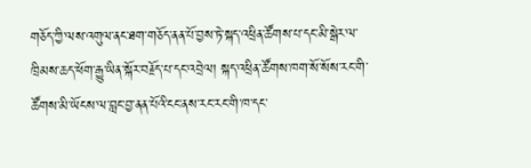གཅོད་ཀྱི་ལས་འགུལ་ནང་ཐག་གཅོད་ནན་པོ་བྱས་ཏེ་སྐད་འཕྲིན་ཚོགས་པ་དང་མི་སྒེར་ལ་ཁྲིམས་ཆད་ཕོག་རྒྱུ་ཡིན་སྐོར་བརྗོད་པ་དང་འབྲེལ། སྐད་འཕྲིན་ཚོགས་ཁག་སོ་སོས་རང་གི་ཚོགས་མི་ཡོངས་ལ་བླང་བྱ་ནན་པོའི་ངང་ནས་རང་རང་གི་ཁ་དང་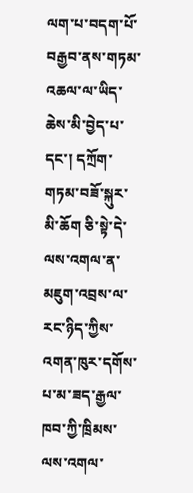ལག་པ་བདག་པོ་བརྒྱབ་ནས་གཏམ་འཆལ་ལ་ཡིད་ཆེས་མི་བྱེད་པ་དང་། དཀྲོག་གཏམ་བཟོ་སྐུར་མི་ཆོག ཅི་སྟེ་དེ་ལས་འགལ་ན་མཇུག་འབྲས་ལ་རང་ཉིད་ཀྱིས་འགན་ཁུར་དགོས་པ་མ་ཟད་རྒྱལ་ཁབ་ཀྱི་ཁྲིམས་ལས་འགལ་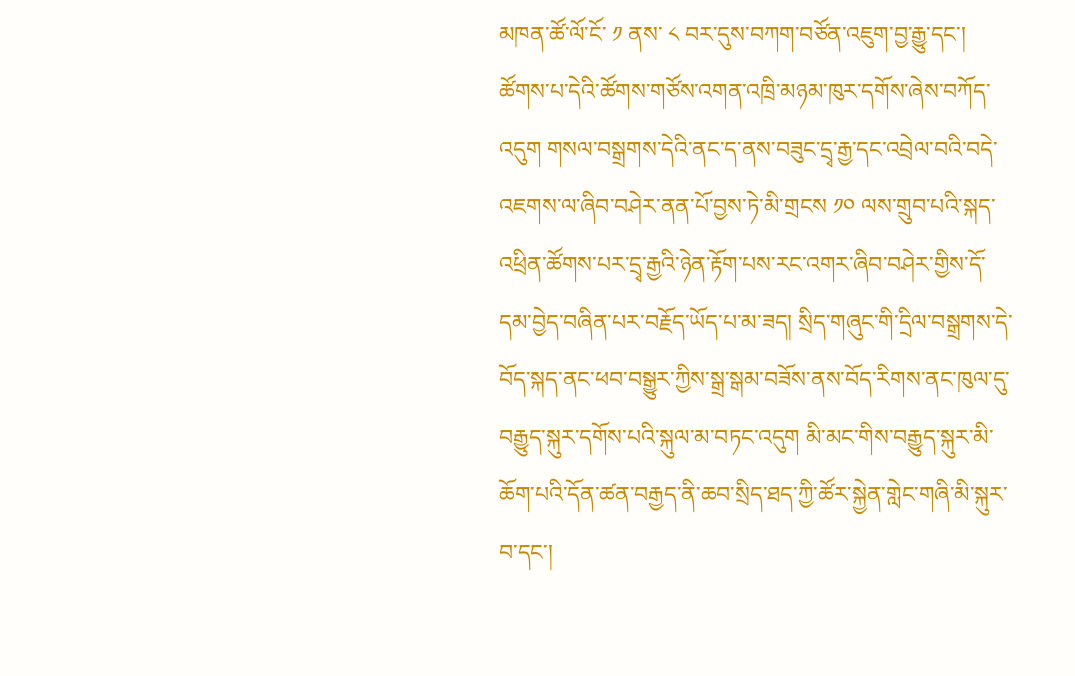མཁན་ཚོ་ལོ་ངོ་ ༡ ནས་ ༨ བར་དུས་བཀག་བཙོན་འཇུག་བྱ་རྒྱུ་དང་། ཚོགས་པ་དེའི་ཚོགས་གཙོས་འགན་འཁྲི་མཉམ་ཁུར་དགོས་ཞེས་བཀོད་འདུག གསལ་བསྒྲགས་དེའི་ནང་ད་ནས་བཟུང་དྲྭ་རྒྱ་དང་འབྲེལ་བའི་བདེ་འཇགས་ལ་ཞིབ་བཤེར་ནན་པོ་བྱས་ཏེ་མི་གྲངས ༡༠ ལས་གྲུབ་པའི་སྐད་འཕྲིན་ཚོགས་པར་དྲྭ་རྒྱའི་ཉེན་རྟོག་པས་རང་འགར་ཞིབ་བཤེར་གྱིས་དོ་དམ་བྱེད་བཞིན་པར་བརྗོད་ཡོད་པ་མ་ཟད། སྲིད་གཞུང་གི་དྲིལ་བསྒྲགས་དེ་བོད་སྐད་ནང་ཕབ་བསྒྱུར་ཀྱིས་སྒྲ་སྒམ་བཟོས་ནས་བོད་རིགས་ནང་ཁུལ་དུ་བརྒྱུད་སྐུར་དགོས་པའི་སྐུལ་མ་བཏང་འདུག མི་མང་གིས་བརྒྱུད་སྐུར་མི་ཆོག་པའི་དོན་ཚན་བརྒྱད་ནི་ཆབ་སྲིད་ཐད་ཀྱི་ཚོར་སྐྱེན་གླེང་གཞི་མི་སྐུར་བ་དང་།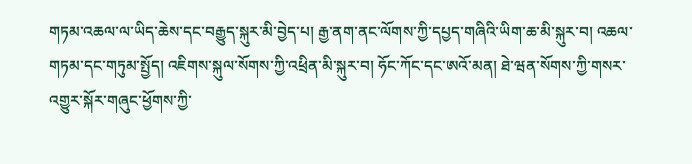གཏམ་འཆལ་ལ་ཡིད་ཆེས་དང་བརྒྱུད་སྐུར་མི་བྱེད་པ། རྒྱ་ནག་ནང་ལོགས་ཀྱི་དཔྱད་གཞིའི་ཡིག་ཆ་མི་སྐུར་བ། འཆལ་གཏམ་དང་གཏུམ་སྤྱོད། འཇིགས་སྐུལ་སོགས་ཀྱི་འཕྲིན་མི་སྐུར་བ། ཧོང་ཀོང་དང་ཨའོ་མན། ཐེ་ཝན་སོགས་ཀྱི་གསར་འགྱུར་སྐོར་གཞུང་ཕྱོགས་ཀྱི་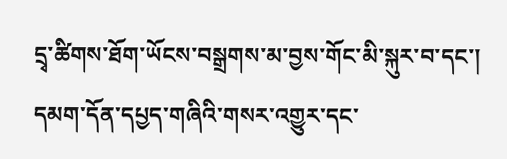དྲྭ་ཚིགས་ཐོག་ཡོངས་བསྒྲགས་མ་བྱས་གོང་མི་སྐུར་བ་དང་། དམག་དོན་དཔྱད་གཞིའི་གསར་འགྱུར་དང་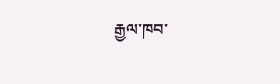རྒྱལ་ཁབ་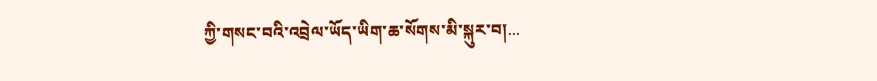ཀྱི་གསང་བའི་འབྲེལ་ཡོད་ཡིག་ཆ་སོགས་མི་སྐུར་བ།...